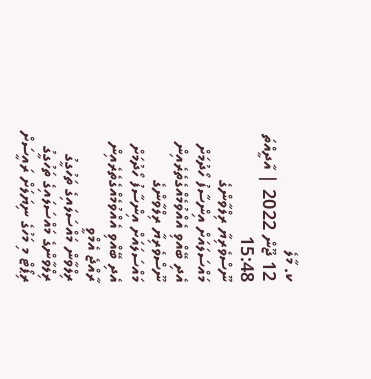ކ. މާލެ
12 ޖޫން 2022 | އާދީއްތަ 15:48
ނޫސްވެރިޔާ ރިލްވާންގެ މައްސަލައަށް އިންސާފު ހޯދުމަށް އެދި ބޭއްވި އެއްވުމެއްގެތެރެއިން
ނޫސްވެރިޔާ ރިލްވާންގެ މައްސަލައަށް އިންސާފު ހޯދުމަށް އެދި ބޭއްވި އެއްވުމެއްގެތެރެއިން
ރާއްޖެ އެމްވީ
ރިލްވާން މައްސަލައިގެ ތަހުގީގު
ރިލްވާންގެ މައްސަލައިގެ ތަހުގީގު ރިޕޯޓް މި މަހުގެ ނިޔަލަށް ރައީސަށް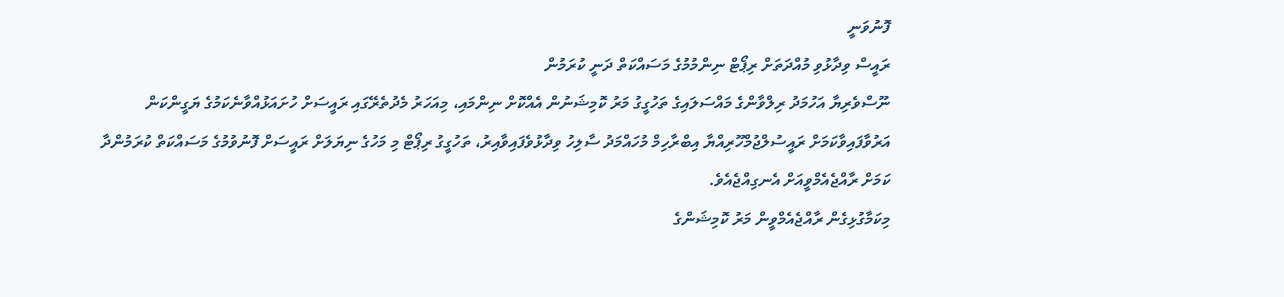ފޮނުވަނީ
ރައީސް ވިދާޅުވި މުއްދަތަށް ރިޕޯޓް ނިންމުމުގެ މަސައްކަތް ދަނީ ކުރަމުން
ނޫސްވެރިޔާ އަހުމަދު ރިލްވާންގެ މައްސަލައިގެ ތަހުގީގު މަރު ކޮމިޝަނުން އެއްކޮށް ނިންމައި، މިއަހަރު މެދުތެރޭގައި ރައީސަށް ހުށައަޅުއްވާނެކަމުގެ ޔަގީންކަން އަރުވާފައިވާކަމަށް ރައީސުލްޖުމްހޫރިއްޔާ އިބްރާހިމް މުހައްމަދު ސާލިހު ވިދާޅުވެފައިވާއިރު، ތަހުގީގު ރިޕޯޓް މި މަހުގެ ނިޔަލަށް ރައީސަށް ފޮނުވުމުގެ މަސައްކަތް ކުރަމުންދާ ކަމަށް ރާއްޖެއެމްވީއަށް އެނގިއްޖެއެވެ.
މިކަމާގުޅިގެން ރާއްޖެއެމްވީން މަރު ކޮމިޝަންގެ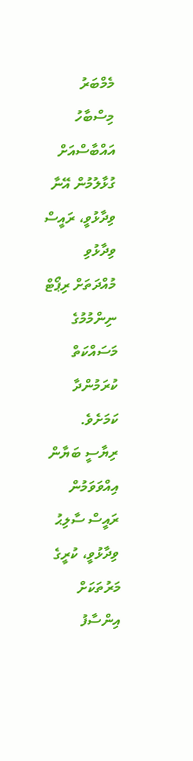މެމްބަރު މިސްބާހު އައްބާސްއަށް ގުޅާލުމުން އޭނާ ވިދާޅުވީ، ރައީސް ވިދާޅުވި މުއްދަތަށް ރިޕޯޓް ނިންމުމުގެ މަސައްކަތް ކުރަމުންދާ ކަމަށެވެ. ރިޔާސީ ބަޔާން އިއްވަވަމުން ރައީސް ސާލިޙު ވިދާޅުވީ، ކުރީގެ މަރުތަކަށް އިންސާފު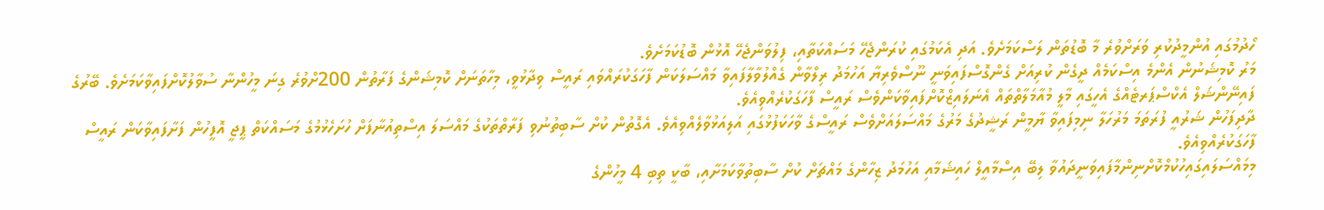ހޯދުމުގައި އުންމީދުކުރި ވަރަށްވުރެ މާ ބޮޑުތަން ލަސްކަމަށެވެ. އަދި އެކަމުގައި ކުރަންޖެހޭ މަސައްކަތާއި، ފިލުވަންޖެހޭ އޮޅުން ބޮޑުކަމަށެވެ.
މަރު ކޮމިޝަނުން އެންމެ އިސްކަމެއް ދީގެން ކުރިއަށް ގެންގޮސްފައިވަނީ ނޫސްވެރިޔާ އަހުމަދު ރިލްވާން ގެއްލުވާލާފައިވާ މައްސަލަކަން ފާހަގަކުރައްވައި ރައީސް ވިދާޅުވީ، މިހާތަނަށް ކޮމިޝަންގެ ފަރާތުން 200ށްވުރެ ގިނަ މީހުންނާ ސުވާލުކޮށްފައިވާކަމަށެވެ. ބޭރުގެ ފައިނޭންޝަލް އެކްސްޕަރޓެއްގެ އެހީގައި މާލީ މުއާމަލާތްތައް އެނަލައިޒްކޮށްފައިވާކަންވެސް ރައީސް ފާހަގަކުރެއްވިއެވެ.
ދާދިފަހުން ޝަރުއީ ފުރަތަމަ މަރުހަލާ ނިމިފައިވާ ޔާމީން ރަޝީދުގެ މަރުގެ މައްސަލައަށްވެސް ރައީސްގެ ވާހަކަފުޅުގައި އަލިއަޅުވާލެއްވިއެވެ. އެގޮތުން ކުށް ސާބިތުނުވި ފަރާތްތަކުގެ މައްސަލަ އިސްތިއުނާފަށް ހުށަހެޅުމުގެ މަސައްކަތް ޕީޖީ އޮފީހުން ފަށާފައިވާކަން ރައީސް ފާހަގަކުރެއްވިއެވެ.
މިމައްސަލައިގައިހުކުމްކޮށްނިންމާފައިވަނީދައުވާ ލިބޭ އިސްމާއީލް ހައިޝަމާއި އަހުމަދު ޒިހާންގެ މައްޗަށް ކުށް ސާބިތުވާކަމަށާއި، ބާކީ ތިބި 4 މީހުންގެ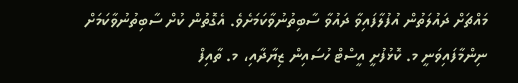މައްޗަށް ދައުލަތުން އުފުލާފައިވާ ދައުވާ ސާބިތުނުވާކަމަށެވެ. އެގޮތުން ކުށް ސާބިތުނުވާކަމަށް ނިންމާފައިވަނީ މ. ކޮޅުފުށީ އީސްޓް ހުސައިން ޒިޔާދާއި، މ. ތާއިފް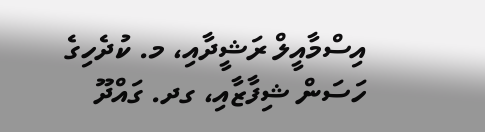އިސްމާއީލް ރަޝީދާއި، މ. ކުދެހިގެ ހަސަން ޝިފާޒާއި، ގދ. ގައްދޫ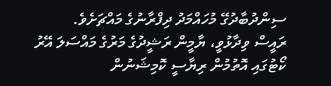ސިންދުބާދުގޭ މުހައްމަދު ދިފްރާނުގެ މައްޗަށެވެ.
ރައީސް ވިދާޅުވީ، ޔާމީން ރަޝީދުގެ މަރުގެ މައްސަލަ އޭރު ކޯޓުގައި އޮތުމުން ރިޔާސީ ކޮމިޝަނުން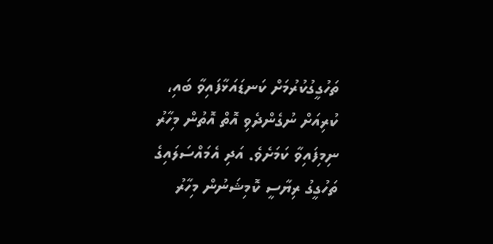ތަހުގީގުކުރުމަށް ކަނޑައަޅާފައިވާ ބައި، ކުރިއަށް ނުގެންދެވި އޮތް އޮތުން މިހާރު ނިމިފައިވާ ކަމަށެވެ. އަދި އެމައްސަލައިގެ ތަހުގީގު ރިޔާސީ ކޮމިޝަނުން މިހާރު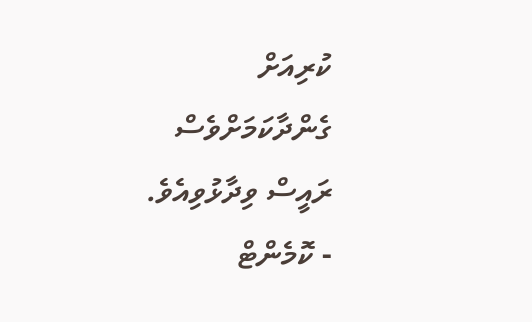ކުރިއަށް ގެންދާކަމަށްވެސް ރައީސް ވިދާޅުވިއެވެ.
- ކޮމެންޓް